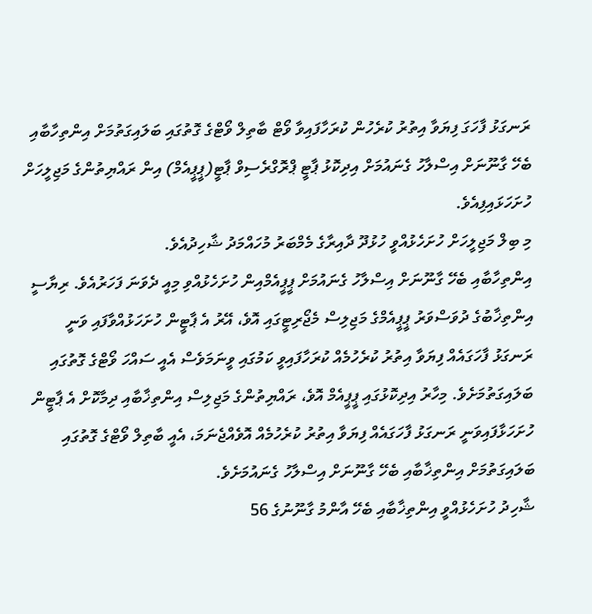ރަނގަޅު ފާހަގަ ފިޔަވާ އިތުރު ކުރެހުން ކުރަހާފައިވާ ވޯޓް ބާތިލް ވޯޓްގެ ގޮތުގައި ބަލައިގަތުމަށް އިންތިހާބާއި ބެހޭ ގާނޫނަށް އިސްލާހު ގެނައުމަށް އިދިކޮޅު ޕާޓީ ޕްރޮގްރެސިވް ޕާޓީ(ޕީޕީއެމް) އިން ރައްޔިތުންގެ މަޖިލީހަށް ހުށަހަޅައިފިއެވެ.
މި ބިލް މަޖިލީހަށް ހުށަހެޅުއްވީ ހުޅުދޫ ދާއިރާގެ މެމްބަރު މުހައްމަދު ޝާހިދުއެވެ.
އިންތިހާބާއި ބެހޭ ގާނޫނަށް އިސްލާހު ގެނައުމަށް ޕީޕީއެމްއިން ހުށަހެޅުއްވި މިއީ ދެވަނަ ފަހަރުއެވެ. ރިޔާސީ އިންތިޚާބުގެ ދުވަސްވަރު ޕީޕީއެމްގެ މަޖިލިސް މެޖޯރިޓީގައި އޮވެ، އޭރު އެ ޕާޓީން ހުށަހަޅުއްވާފައި ވަނީ ރަނގަޅު ފާހަގައެއް ފިޔަވާ އިތުރު ކުރެހުމެއް ކުރަހާފައިވީ ކަމުގައި ވީނަމަވެސް އެއީ ސައްހަ ވޯޓްގެ ގޮތުގައި ބަލައިގަތުމަށެވެ. މިހާރު އިދިކޮޅުގައި ޕީޕީއެމް އޮވެ، ރައްޔިތުންގެ މަޖިލިސް އިންތިޚާބާއި ދިމާކޮށް އެ ޕާޓީން ހުށަހަޅާފައިވަނީ ރަނގަޅު ފާހަގައެއް ފިޔަވާ އިތުރު ކުރެހުމެއް އޮވެއްޖެނަމަ، އެއީ ބާތިލް ވޯޓްގެ ގޮތުގައި ބަލައިގަތުމަށް އިންތިޚާބާއި ބެހޭ ގާނޫނަށް އިސްލާހު ގެނައުމަށެވެ.
ޝާހިދު ހުށަހެޅުއްވީ އިންތިޚާބާއި ބެހޭ އާންމު ގާނޫނުގެ 56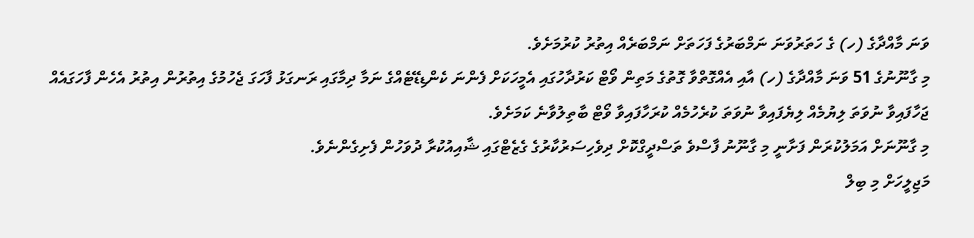ވަނަ މާއްދާގެ (ހ) ގެ ހަތަރުވަނަ ނަމްބަރުގެ ފަހަތަށް ނަމްބަރެއް އިތުރު ކުރުމަށެވެ.
މި ގާނޫނުގެ 51 ވަނަ މާއްދާގެ (ހ) އާއި އެއްގޮތްވާ ގޮތުގެ މަތިން ވޯޓް ކަރުދާހުގައި އެމީހަކަށް ފެންނަ ކެންޑިޑޭޓެއްގެ ނަމާ ދިމާގައި ރަނގަޅު ފާހަގަ ޖެހުމުގެ އިތުރުން އިތުރު އެހެން ފާހަގައެއް ޖަހާފައިވާ ނުވަތަ ލިޔުމެއް ލިޔެފައިވާ ނުވަތަ ކުރެހުމެއް ކުރަހާފައިވާ ވޯޓް ބާތިލުވާނެ ކަމަށެވެ.
މި ގާނޫނަށް އަމަލުކުރަން ފަށާނީ މި ގާނޫނު ފާސްވެ ތަސްދީގްކޮށް ދިވެހިސަރުކާރުގެ ގެޒެޓްގައި ޝާއިއުކުރާ ދުވަހުން ފެށިގެންނެވެ.
މަޖިލީހަށް މި ބިލް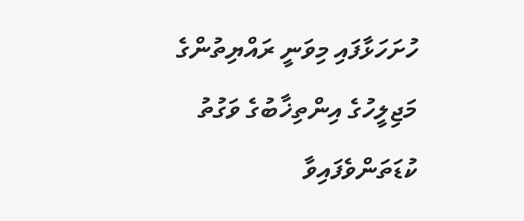ހުށަހަޅާފައި މިވަނީ ރައްޔިތުންގެ މަޖިލީހުގެ އިންތިޚާބުގެ ވަގުތު ކުޑަތަންވެފައިވާ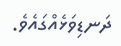ދަނޑިވަޅެއްގައެވެ.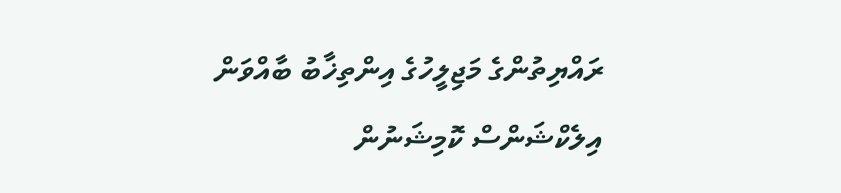ރައްޔިތުންގެ މަޖިލީހުގެ އިންތިޚާބު ބާއްވަން އިލެކްޝަންސް ކޮމިޝަނުން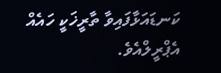ކަނޑައަޅާފައިވާ ތާރީޚަކީ ހައެއް އެޕްރީލްއެވެ.